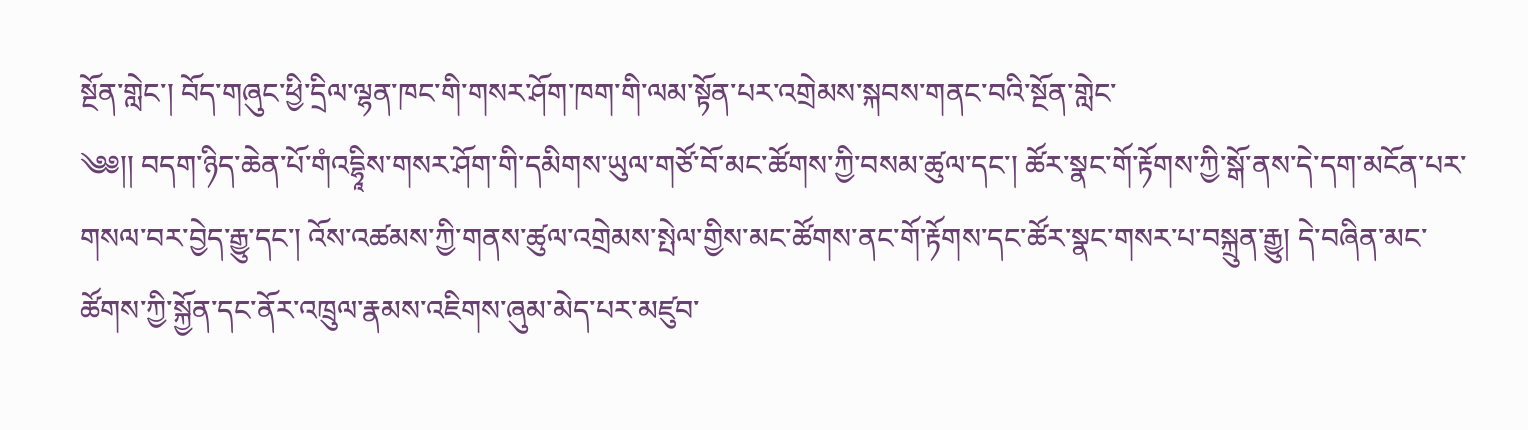སྔོན་གླེང་། བོད་གཞུང་ཕྱི་དྲིལ་ལྷན་ཁང་གི་གསར་ཤོག་ཁག་གི་ལམ་སྟོན་པར་འགྲེམས་སྐབས་གནང་བའི་སྔོན་གླེང་
༄༅།། བདག་ཉིད་ཆེན་པོ་གཾའདྷཱིས་གསར་ཤོག་གི་དམིགས་ཡུལ་གཙོ་བོ་མང་ཚོགས་ཀྱི་བསམ་ཚུལ་དང་། ཚོར་སྣང་གོ་རྟོགས་ཀྱི་སྒོ་ནས་དེ་དག་མངོན་པར་གསལ་བར་བྱེད་རྒྱུ་དང་། འོས་འཚམས་ཀྱི་གནས་ཚུལ་འགྲེམས་སྤེལ་གྱིས་མང་ཚོགས་ནང་གོ་རྟོགས་དང་ཚོར་སྣང་གསར་པ་བསྐྲུན་རྒྱུ། དེ་བཞིན་མང་ཚོགས་ཀྱི་སྐྱོན་དང་ནོར་འཁྲུལ་རྣམས་འཇིགས་ཞུམ་མེད་པར་མཛུབ་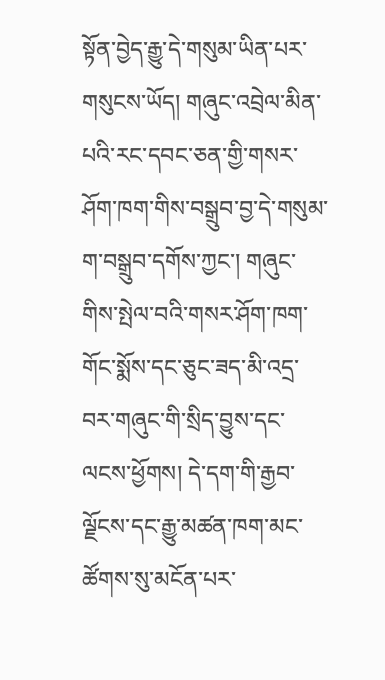སྟོན་བྱེད་རྒྱུ་དེ་གསུམ་ཡིན་པར་གསུངས་ཡོད། གཞུང་འབྲེལ་མིན་པའི་རང་དབང་ཅན་གྱི་གསར་ཤོག་ཁག་གིས་བསྒྲུབ་བྱ་དེ་གསུམ་ག་བསྒྲུབ་དགོས་ཀྱང་། གཞུང་གིས་སྤེལ་བའི་གསར་ཤོག་ཁག་གོང་སྨོས་དང་ཅུང་ཟད་མི་འདྲ་བར་གཞུང་གི་སྲིད་བྱུས་དང་ལངས་ཕྱོགས། དེ་དག་གི་རྒྱབ་ལྗོངས་དང་རྒྱུ་མཚན་ཁག་མང་ཚོགས་སུ་མངོན་པར་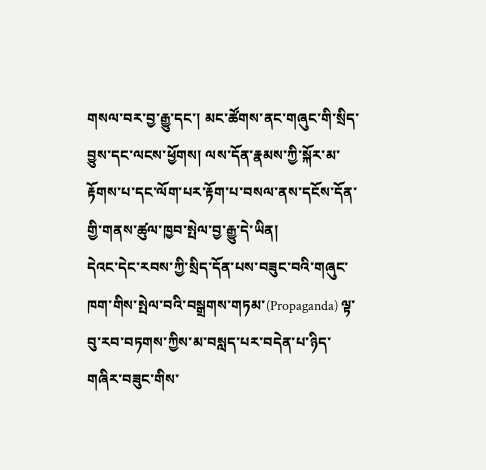གསལ་བར་བྱ་རྒྱུ་དང་། མང་ཚོགས་ནང་གཞུང་གི་སྲིད་བྱུས་དང་ལངས་ཕྱོགས། ལས་དོན་རྣམས་ཀྱི་སྐོར་མ་རྟོགས་པ་དང་ལོག་པར་རྟོག་པ་བསལ་ནས་དངོས་དོན་གྱི་གནས་ཚུལ་ཁྱབ་སྤེལ་བྱ་རྒྱུ་དེ་ཡིན།
དེའང་དེང་རབས་ཀྱི་སྲིད་དོན་པས་བཟུང་བའི་གཞུང་ཁག་གིས་སྤེལ་བའི་བསྒྲགས་གཏམ་(Propaganda) ལྟ་བུ་རབ་བཏགས་ཀྱིས་མ་བསླད་པར་བདེན་པ་ཉིད་གཞིར་བཟུང་གིས་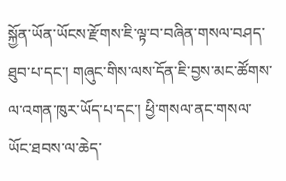སྐྱོན་ཡོན་ཡོངས་རྫོགས་ཇི་ལྟ་བ་བཞིན་གསལ་བཤད་ཐུབ་པ་དང་། གཞུང་གིས་ལས་དོན་ཇི་བྱས་མང་ཚོགས་ལ་འགན་ཁུར་ཡོད་པ་དང་། ཕྱི་གསལ་ནང་གསལ་ཡོང་ཐབས་ལ་ཆེད་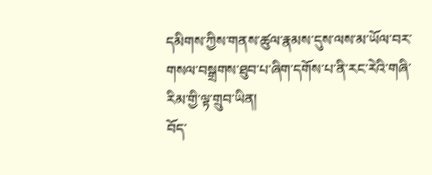དམིགས་ཀྱིས་གནས་ཚུལ་རྣམས་དུས་ལས་མ་ཡོལ་བར་གསལ་བསྒྲགས་ཐུབ་པ་ཞིག་དགོས་པ་ནི་རང་རེའི་གཞི་རིམ་གྱི་ལྟ་གྲུབ་ཡིན།
བོད་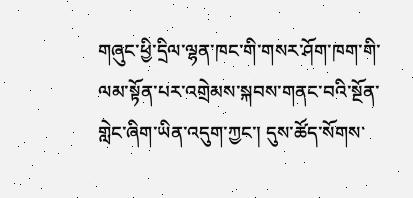གཞུང་ཕྱི་དྲིལ་ལྷན་ཁང་གི་གསར་ཤོག་ཁག་གི་ལམ་སྟོན་པར་འགྲེམས་སྐབས་གནང་བའི་སྔོན་གླེང་ཞིག་ཡིན་འདུག་ཀྱང་། དུས་ཚོད་སོགས་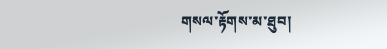གསལ་རྟོགས་མ་ཐུབ།